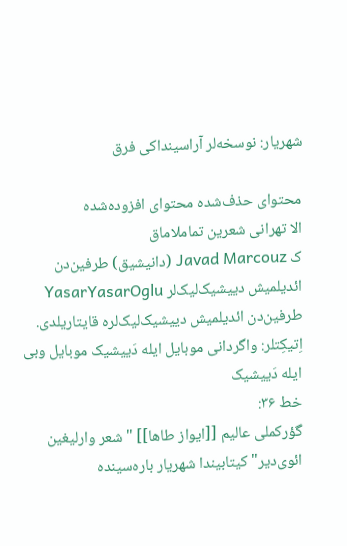شهریار: نوسخه‌لر آراسینداکی فرق

محتوای حذف‌شده محتوای افزوده‌شده
الا تهرانی شعرین تماملاماق
ک Javad Marcouz (دانیشیق) طرفین‌دن ائدیلمیش دییشیک‌لیک‌لر YasarYasarOglu طرفین‌دن ائدیلمیش دییشیک‌لیک‌لره قایتاریلدی.
اِتیکِتلر: واگردانی موبایل ایله دَییشیک موبایل وبی ایله دَییشیک
خط ۳۶:
گؤرکملی عالیم [[ایواز طاها]] "شعر وارلیغین ائوی‌دیر" کیتابیندا شهریار باره‌سینده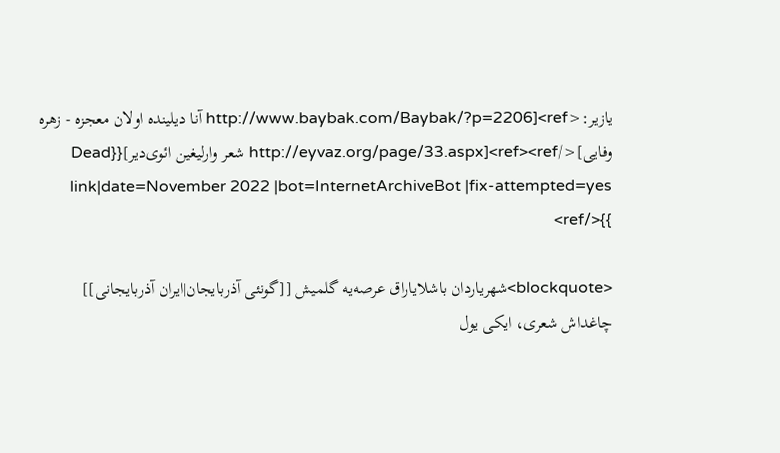یازیر:<ref>[http://www.baybak.com/Baybak/?p=2206 آنا دیلینده اولان معجزه - زهره وفایی]</ref><ref>[http://eyvaz.org/page/33.aspx شعر وارلیغین ائوی‌دیر]{{Dead link|date=November 2022 |bot=InternetArchiveBot |fix-attempted=yes }}</ref>

<blockquote>شهریاردان باشلایاراق عرصه‌یه گلمیش [[گونئی آذربایجان|ایران آذربایجانی]] چاغداش شعری، ایکی یول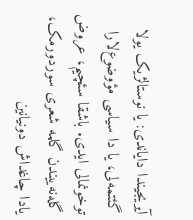آیریجیندا دایاندی: یا نوستالژیک یولا گئتمه‌لی، یا دا سیاسی مؤوضوع‌لارا توخونمالی ایدی. باشقا سئچیم، عروض گله‌نه‌ییندن گلمه شعری سوردورمک، یادا چاغداش دونیانین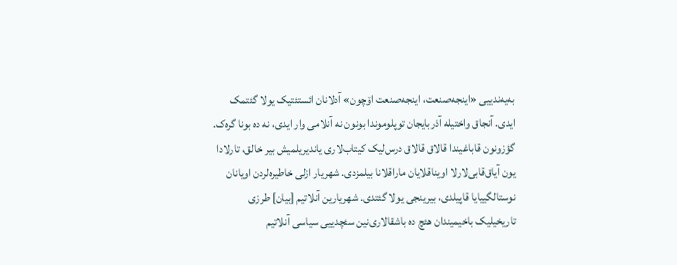به‌یه‌ندییی «اینجه‌صنعت، اینجه‌صنعت اۆچون» آدلانان ائستئتیک یولا گئتمک ایدی. آنجاق واختیله آذربایجان توپلوموندا بونون نه آنلامی وار ایدی، نه ده بونا گره‌ک. گؤزونون قاباغیندا قالاق قالاق درس‌لیک کیتاب‌لاری یاندیریلمیش بیر خالق، تارلادا یون آیاق‌قابی‌لارلا اویناقلایان ماراقلانا بیلمزدی. شهریار ازلی خاطیره‌لردن اویانان نوستالگییایا قاپیلدی، بیرینجی یولا گئتدی. شهریارین آنلاتیم [بیان] طرزی تاریخیلیک باخیمیندان هئچ ده باشقالاری‌نین سئچدییی سیاسی آنلاتیم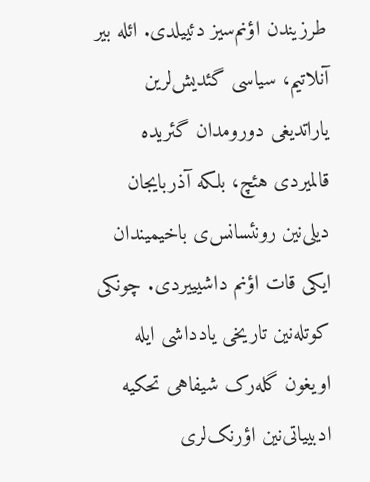طرزیندن اؤنم‌سیز دئییلدی. ائله بیر آنلاتیم، سیاسی گئدیش‌لرین یاراتدیغی دورومدان گئریده قالمیردی هئچ، بلکه آذربایجان دیلی‌نین رونئسانس‌ی باخیمیندان ایکی قات اؤنم داشیییردی. چونکی کوتله‌نین تاریخی یادداشی ایله اویغون گله‌رک شیفاهی تحکیه ادبییاتی‌نین اؤرنک‌لری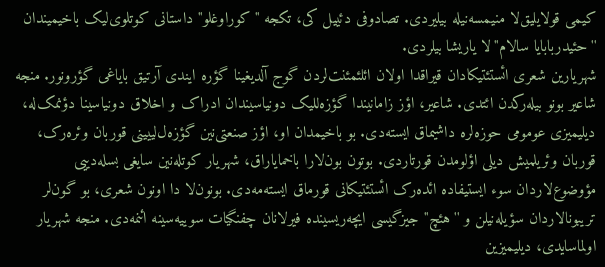کیمی قولایلیق‌لا منیمسه‌نیله بیلیردی. تصادوفی دئییل کی، تکجه ''کوراوغلو'' داستانی کوتلوی‌لیک باخیمیندان ''حئیدربابایا سالام''لا یاریشا بیلردی.
شهریارین شعری ائستئتیکادان قیراقدا اولان ائلئمئنت‌لردن گوج آلدیغینا گؤره ایندی آرتیق بایاغی گؤرونور. منجه شاعیر بونو بیله‌رکدن ائتدی. شاعیر، اؤز زامانیندا گؤزه‌للیک دونیاسیندان ادراک و اخلاق دونیاسینا دؤنمک‌له، دیلیمیزی عومومی حوزه‌لره داشیماق ایسته‌دی. بو باخیمدان او، اؤز صنعتی‌نین گؤزه‌ل‌لییینی قوربان وئره‌رک، قوربان وئریلمیش دیلی اؤلومدن قورتاردی. بوتون بون‌لارا باخمایاراق، شهریار کوتله‌نین سایغی بسله‌دییی مؤوضوع‌لاردان سوء ایستیفاده ائده‌رک ائستئتیکانی قورماق ایسته‌مه‌دی. بونون‌لا دا اونون شعری، بو گون‌لر تریبونالاردان سؤیله‌نیلن و ''هئچ'' جیزگیسی ایچه‌ریسینده فیرلانان چفنگیات سوییه‌سینه ائنمه‌دی. منجه شهریار اولماسایدی، دیلیمیزین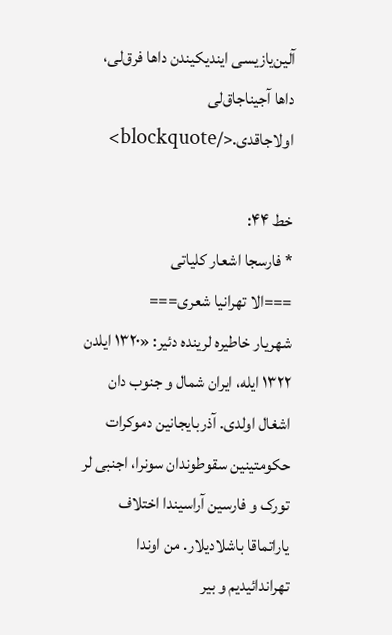آلین‌یازیسی ایندیکیندن داها فرق‌لی، داها آجیناجاق‌لی اولاجاقدی.</blockquote>

خط ۴۴:
* فارسجا اشعار کلیاتی
===الا تهرانیا شعری===
شهریار خاطیره لرینده دئیر: «۱۳۲۰ ایلدن ۱۳۲۲ ایله، ایران شمال و جنوب دان اشغال اولدی. آذربایجانین دموکرات حکومتینین سقوطوندان سونرا، اجنبی لر تورک و فارسین آراسیندا اختلاف یاراتماقا باشلادیلار. من اوندا تهراندائیدیم و بیر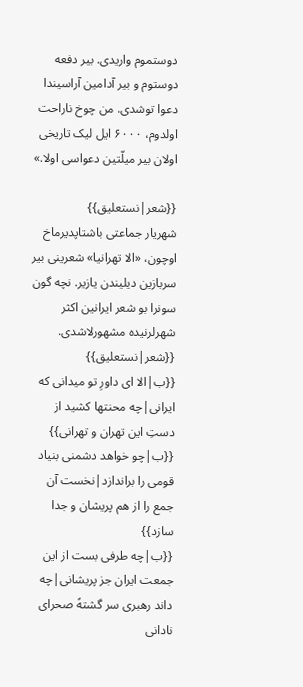دوستموم واریدی. بیر دفعه دوستوم و بیر آدامین آراسیندا دعوا توشدی. من چوخ ناراحت اولدوم، ۶۰۰۰ ایل لیک تاریخی اولان بیر میلّتین دعواسی اولا.»

{{شعر|نستعلیق}}
شهریار جماعتی باشتاپدیرماخ اوچون، «الا تهرانیا» شعرینی بیر سربازین دیلیندن یازیر. نچه گون سونرا بو شعر ایرانین اکثر شهرلرنیده مشهورلاشدی. {{شعر|نستعلیق}}
{{ب|الا ای داورِ تو میدانی که ایرانی|چه محنتها کشید از دستِ این تهران و تهرانی}}
{{ب|چو خواهد دشمنی بنیاد قومی را براندازد|نخست آن جمع را از هم پریشان و جدا سازد}}
{{ب|چه طرفی بست از این جمعت ایران جز پریشانی|چه داند رهبری سر گشتهً صحرای نادانی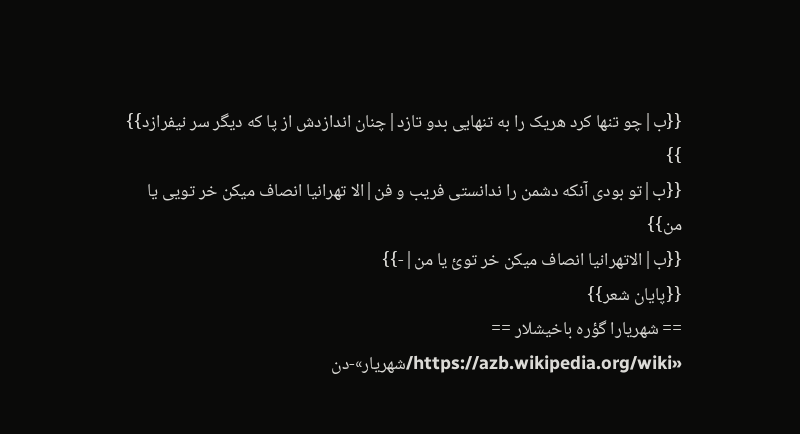{{ب|چو تنها کرد هریک را به تنهایی بدو تازد|چنان اندازدش از پا که دیگر سر نیفرازد}}
}}
{{ب|تو بودی آنکه دشمن را ندانستی فریب و فن|الا تهرانیا انصاف میکن خر تویی یا من}}
{{ب|الاتهرانیا انصاف میکن خر توئ یا من|-}}
{{پایان شعر}}
== شهریارا گؤره باخیشلار ==
«https://azb.wikipedia.org/wiki/شهریار»-دن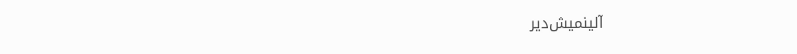آلینمیش‌دیر